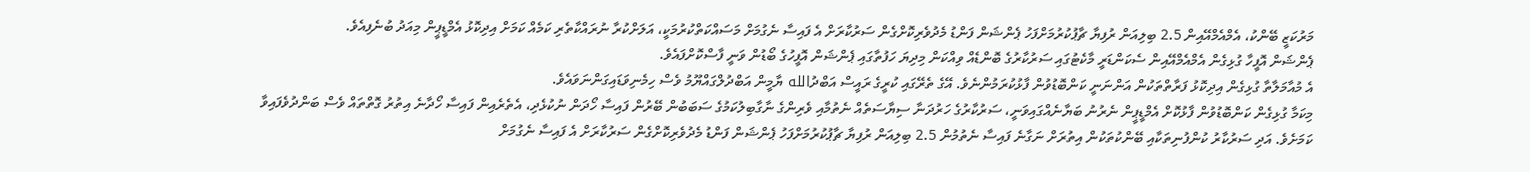މަރުކަޒީ ބޭންކު، އެމްއެމްއޭއިން 2.5 ބިލިއަން ރުފިޔާ ޗާޕުކުރުމަށްފަހު ޕެންޝަން ފަންޑު މެދުވެރިކޮށްގެން ސަރުކާރަށް އެ ފައިސާ ނެގުމަށް މަސައްކަތްކުރުމަކީ، އަލަށްކުރާ ނުރައްކާތެރި ކަމެއް ކަމަށް އިދިކޮޅު އެމްޑީޕީން މިއަދު ބުނެފިއެވެ.
ޕެންޝަން އޮފީހާ ގުޅިގެން އެމްއެމްއޭއިން ސެކަންޑަރީ މާކެޓުގައި ސަރުކާރުގެ ބޮންޑެއް ވިއްކަން މިދިޔަ ހަފުތާގައި ޕެންޝަން އޮފީހުގެ ބޯޑުން ވަނީ ފާސްކޮށްފައެވެ.
އެ މުއާމަލާތާ ގުޅިގެން އިދިކޮޅު ފަރާތްތަކުން އަންނަނީ ކަންބޮޑުވުން ފާޅުކުރަމުންނެވެ. އޭގެ ތެރޭގައި ކުރީގެ ރައީސް އަބްދުالله ޔާމީން އަބްދުލްގައްޔޫމު ވެސް ހިމެނިވަޑައިގަންނަވައެވެ.
މިކަމާ ގުޅިގެން ކަންބޮޑުވުން ފާޅުކޮށް އެމްޑީޕީން ނެރުނު ބަޔާނެއްގައިވަނީ، ސަރުކާރުގެ ހަރުދަނާ ސިޔާސަތެއް ނެތުމާއި ވެރިންގެ ނާގާބިލުކަމުގެ ސަބަބުން ބޭރުން ފައިސާ ހޯދަން ނުކުޅެދި، އެތެރެއިން ފައިސާ ހޯދާނެ އިތުރު ގޮތްތައް ވެސް ބަންދުވެފައިވާ ކަމަށެވެ. އަދި ސަރުކާރު ކުންފުނިތަކާއި ބޭންކުތަކުން އިތުރަށް ނަގާނެ ފައިސާ ނެތުމުން 2.5 ބިލިއަން ރުފިޔާ ޗާޕުކުރުމަށްފަހު ޕެންޝަން ފަންޑު މެދުވެރިކޮށްގެން ސަރުކާރަށް އެ ފައިސާ ނެގުމަށް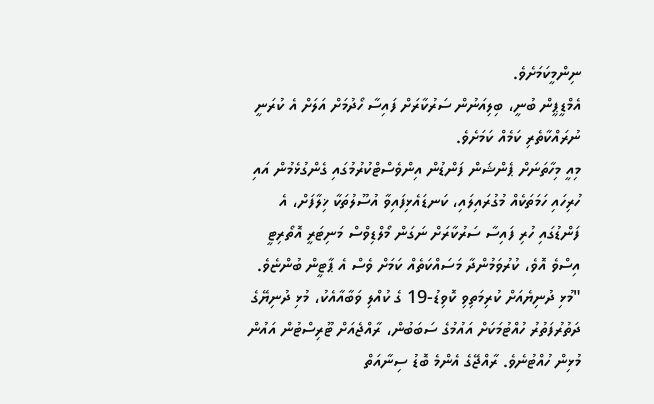ނިންމީކަމަށެވެ.
އެމްޑީޕީން ބުނީ، ބިލިއަނުން ސަރުކާރަށް ފައިސާ ހޯދުމަށް އަލަށް އެ ކުރަނީ ނުރައްކާތެރި ކަމެއް ކަމަށެވެ.
މިއީ މިހާތަނަށް ޕެންޝަން ފަންޑުން އިންވެސްޓްކުރުމުގައި ގެންގުޅެމުން އައި ހުރިހައި ހަމަތަކެއް މުގުރައިލައި، ކަނޑައެޅިފައިވާ އުސޫލުތަކާ ޚިލާފަށް، އެ ފަންޑުގައި ހުރި ފައިސާ ސަރުކާރަށް ނަގަން މޯލްޑިވްސް މަނިޓަރީ އޮތޯރިޓީ އިސްވެ އޮވެ، ކުރުވަމުންދާ މަސައްކަތެއް ކަމަށް ވެސް އެ ޕާޓީން ބުންޏެވެ.
"މުޅި ދުނިޔެއަށް ކުރިމަތިވި ކޮވިޑު-19 ގެ ކުއްލި ވަބާއާއެކު، މުޅި ދުނިޔޭގެ ދަތުރުފަތުރު ހުއްޓުމަކަށް އައުމުގެ ސަބަބުން، ރާއްޖެއަށް ޓޫރިސްޓުން އައުން މުޅިން ހުއްޓުނެވެ. ރާއްޖޭގެ އެންމެ ބޮޑު ސިނާއަތް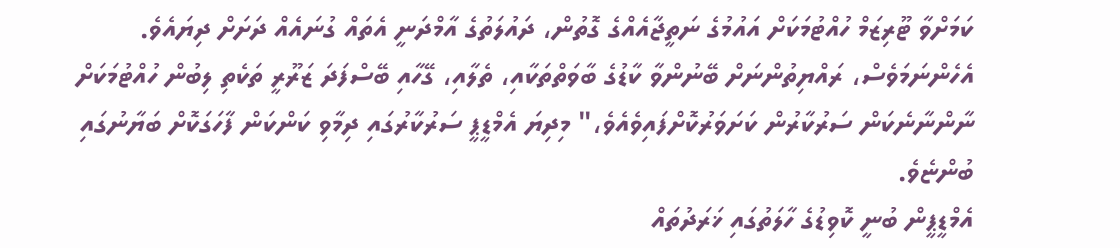ކަމަށްވާ ޓޫރިޒަމް ހުއްޓުމަކަށް އައުމުގެ ނަތީޖާއެއްގެ ގޮތުން، ދައުލަތުގެ އާމްދަނީ އެތައް ގުނައެއް ދަށަށް ދިޔައެވެ. އެހެންނަމަވެސް، ރައްޔިތުންނަށް ބޭނުންވާ ކާޑުގެ ބާވަތްތަކާއި، ތެލާއި، ގޭހާއި ބޭސްފަދަ ޒަރޫރީ ތަކެތި ލިބުން ހުއްޓުމަކަށް ނާންނާނެކަން ސަރުކާރުން ކަށަވަރުކޮށްފައިވެއެވެ،" މިދިޔަ އެމްޑީޕީ ސަރުކާރުގައި ދިމާވި ކަންކަން ފާހަގަކޮށް ބަޔާނުގައި ބުންޏެވެ.
އެމްޑީޕީން ބުނީ ކޮވިޑުގެ ހާލަތުގައި ޚަރަދުތައް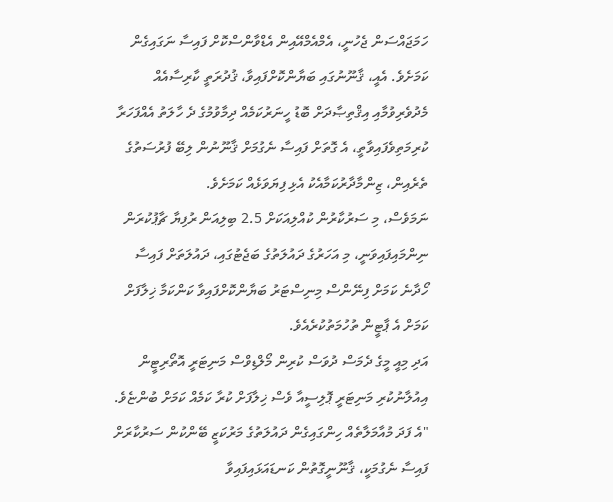ހަމަޖައްސަން ޖެހުނީ، އެމްއެމްއޭއިން އެޑްވާންސްކޮށް ފައިސާ ނަގައިގެން ކަމަށެވެ. އެއީ، ޤާނޫނުގައި ބަޔާންކޮށްފައިވާ، ޤުދުރަތީ ކާރިސާއެއް މެދުވެރިވުމާއި އިޤްތިޞާދަށް ބޮޑު ހީނަރުކަމެއް ދިމާވުމުގެ ދެ ހާލަތު އެއްފަހަރާ ކުރިމަތިވެފައިވާތީ، އެ ގޮތަށް ފައިސާ ނެގުމަށް ޤާނޫނުން ލިބޭ ފުރުސަތުގެ ތެރެއިން، ޒިންމާދާރުކަމާއެކު އެޅި ފިޔަވަޅެއް ކަމަށެވެ.
ނަމަވެސް، މި ސަރުކާރުން ކުއްލިއަކަށް 2.5 ބިލިއަން ރުފިޔާ ޗާޕުކުރަން ނިންމައިފައިވަނީ، މި އަހަރުގެ ދައުލަތުގެ ބަޖެޓުގައި، ދައުލަތަށް ފައިސާ ހޯދާނެ ކަމަށް ފިނޭންސް މިނިސްޓަރު ބަޔާންކޮށްފައިވާ ކަންކަމާ ޚިލާފަށް ކަމަށް އެ ޕާޓީން ތުހުމަތުކުރެއެވެ.
އަދި މިއީ މީގެ ދެމަސް ދުވަސް ކުރިން މޯލްޑިވްސް މަނިޓަރީ އޮތޯރިޓީން އިއުލާނުކުރި މަނިޓަރީ ޕޮލިސީއާ ވެސް ޚިލާފަށް ކުރާ ކަމެއް ކަމަށް ބުންޏެވެ.
"އެ ފަދަ މުއާމަލާތެއް ހިންގައިގެން ދައުލަތުގެ މަރުކަޒީ ބޭންކުން ސަރުކާރަށް ފައިސާ ނެގުމަކީ، ޤާނޫނީގޮތުން ކަނޑައަޅައިފައިވާ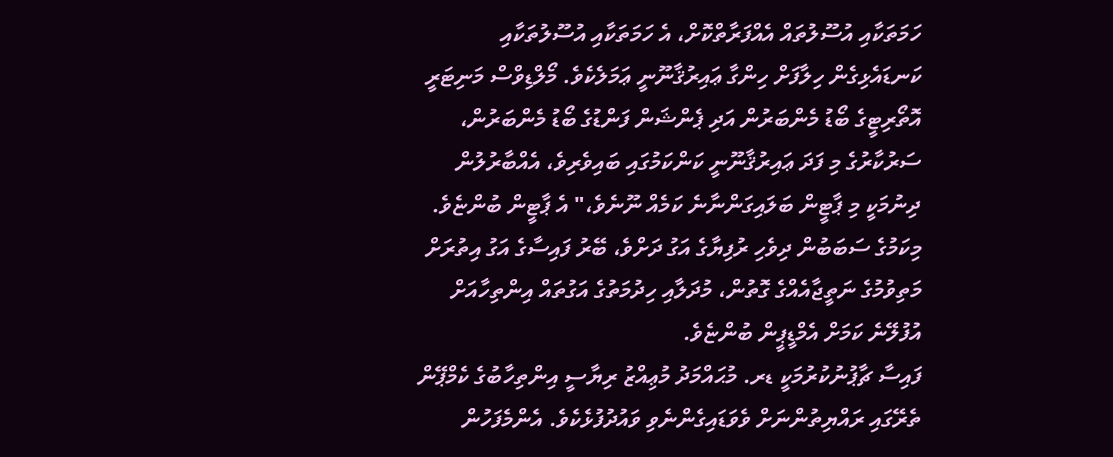ހަމަތަކާއި އުސޫލުތައް އެއްފަރާތްކޮށް، އެ ހަމަތަކާއި އުސޫލުތަކާއި ކަނޑައެޅިގެން ހިލާފަށް ހިންގާ ޢައިރުޤާނޫނީ ޢަމަލެކެވެ. މޯލްޑިވްސް މަނިޓަރީ އޮތޯރިޓީގެ ބޯޑު މެންބަރުން އަދި ޕެންޝަން ފަންޑުގެ ބޯޑު މެންބަރުން، ސަރުކާރުގެ މި ފަދަ ޢައިރުޤާނޫނީ ކަންކަމުގައި ބައިވެރިވެ، އެއްބާރުލުން ދިނުމަކީ މި ޕާޓީން ބަލައިގަންނާނެ ކަމެއް ނޫނެވެ،" އެ ޕާޓީން ބުންޏެވެ.
މިކަމުގެ ސަބަބުން ދިވެހި ރުފިޔާގެ އަގު ދަށްވެ، ބޭރު ފައިސާގެ އަގު އިތުރަށް މަތިވުމުގެ ނަތީޖާއެއްގެ ގޮތުން، މުދަލާއި ހިދުމަތުގެ އަގުތައް އިންތިހާއަށް އުފުލޭނެ ކަމަށް އެމްޑީޕީން ބުންޏެވެ.
ފައިސާ ޗާޕުނުކުރުމަކީ ޑރ. މުޙައްމަދު މުޢިއްޒު ރިޔާސީ އިންތިހާބުގެ ކެމްޕޭން ތެރޭގައި ރައްޔިތުންނަށް ވެވަޑައިގެންނެވި ވައުދުފުޅެކެވެ. އެންމެފަހުން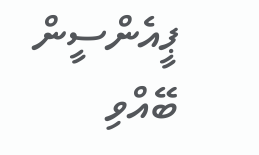ޕީއެންސީން ބޭއްވި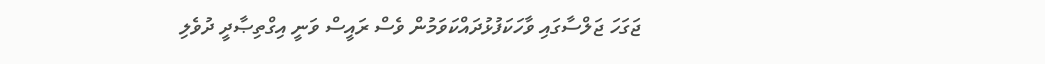ޖަގަހަ ޖަލްސާގައި ވާހަކަފުޅުދައްކަވަމުން ވެސް ރައީސް ވަނީ އިގްތިޞާދީ ދުވެލި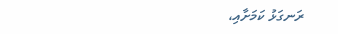ރަނގަޅު ކަމަށާއި،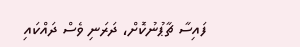ފައިސާ ޗާޕުނުކޮށް، ދަރަނި ވެސް ދައްކައި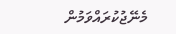މެނޭޖުކުރައްވަމުން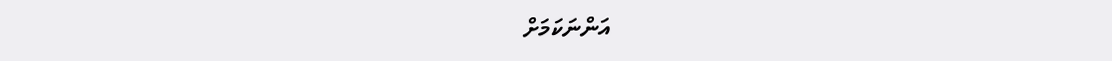އަންނަކަމަށް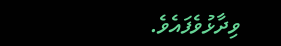ވިދާޅުވެފައެވެ.